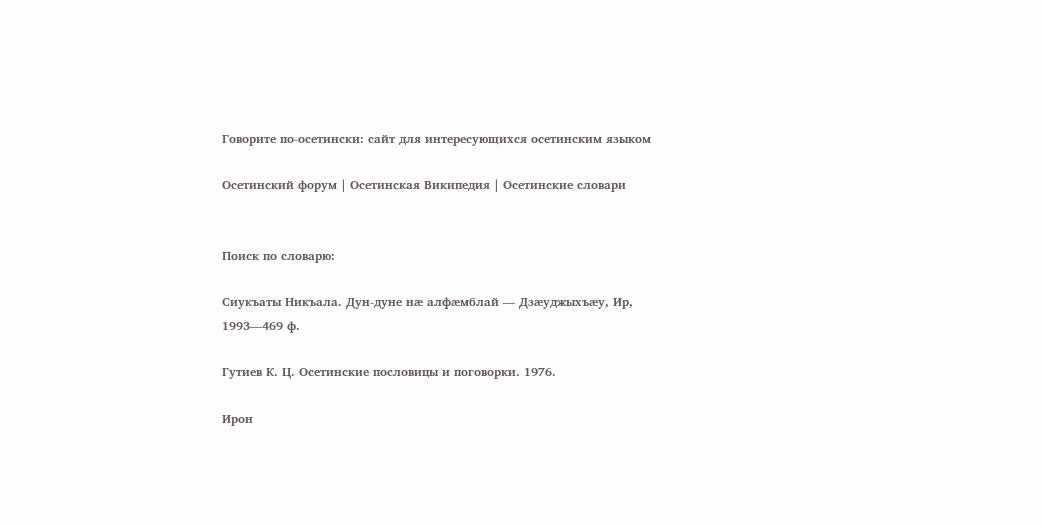Говорите по-осетински: сайт для интересующихся осетинским языком

Осетинский форум | Осетинская Википедия | Осетинские словари


Поиск по словарю:

Сиукъаты Никъала. Дун-дуне нæ алфæмблай — Дзæуджыхъæу, Ир, 1993—469 ф.

Гутиев К. Ц. Осетинские пословицы и поговорки. 1976.

Ирон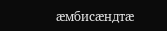æмбисæндтæ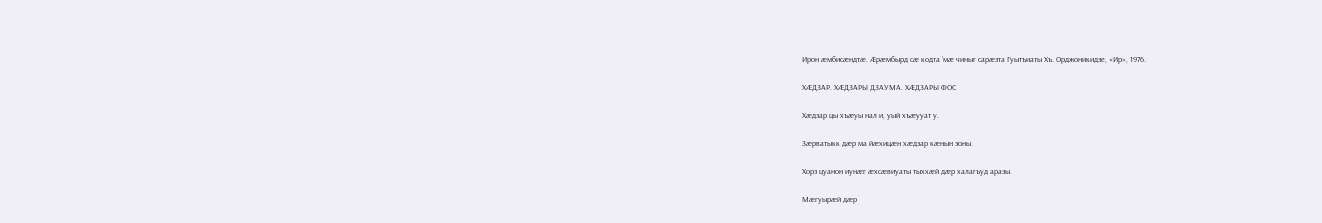Ирон æмбисæндтæ. Æрæмбырд сæ кодта ’мæ чиныг сарæзта Гуытъиаты Хъ. Орджоникидзе, «Ир», 1976.

ХÆДЗАР. ХÆДЗАРЫ ДЗАУМА. ХÆДЗАРЫ ФОС

Хæдзар цы хъæуы нал и, уый хъæууат у.

Зæрватыкк дæр ма йæхицæн хæдзар кæнын зоны.

Хорз цуанон иунæг æхсæвиуаты тыххæй дæр халагъуд аразы.

Мæгуырæй дæр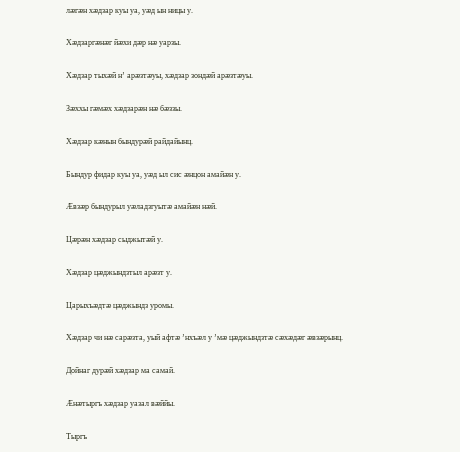лæгæн хæдзар куы уа, уæд ын ницы у.

Хæдзаргæнæг йæхи дæр нæ уарзы.

Хæдзар тыхæй н’ арæзтæуы, хæдзар зондæй арæзтæуы.

Зæххы гæмæх хæдзарæн нæ бæззы.

Хæдзар кæнын бындурæй райдайынц.

Бындур фидар куы уа, уæд ыл сис æнцон амайæн у.

Æвзæр бындурыл уæладзгуытæ амайæн нæй.

Цæрæн хæдзар сыджытæй у.

Хæдзар цæджындзтыл арæзт у.

Царыхъæдтæ цæджындз уромы.

Хæдзар чи нæ сарæзта, уый афтæ ’нхъæл у ’мæ цæджындзтæ сæхæдæг æвзæрынц.

Дойнаг дурæй хæдзар ма самай.

Æнæтыргъ хæдзар уазал вæййы.

Тыргъ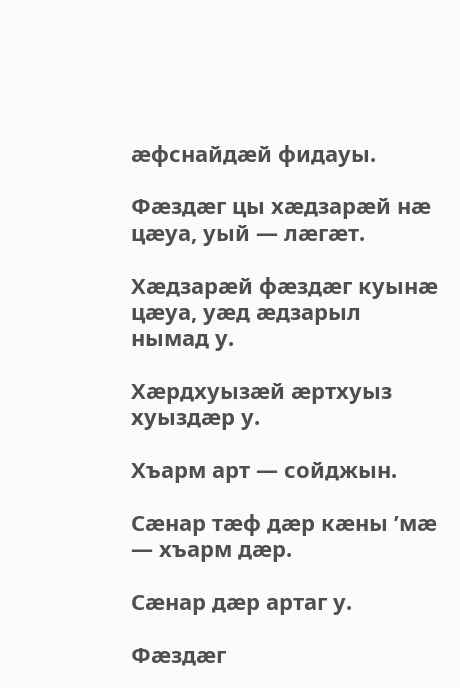æфснайдæй фидауы.

Фæздæг цы хæдзарæй нæ цæуа, уый — лæгæт.

Хæдзарæй фæздæг куынæ цæуа, уæд æдзарыл нымад у.

Хæрдхуызæй æртхуыз хуыздæр у.

Хъарм арт — сойджын.

Сæнар тæф дæр кæны ’мæ — хъарм дæр.

Сæнар дæр артаг у.

Фæздæг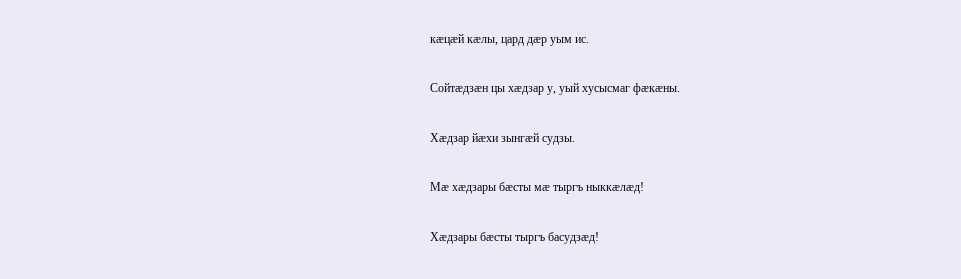кæцæй кæлы, цард дæр уым ис.

Сойтæдзæн цы хæдзар у, уый хусысмаг фæкæны.

Хæдзар йæхи зынгæй судзы.

Мæ хæдзары бæсты мæ тыргъ ныккæлæд!

Хæдзары бæсты тыргъ басудзæд!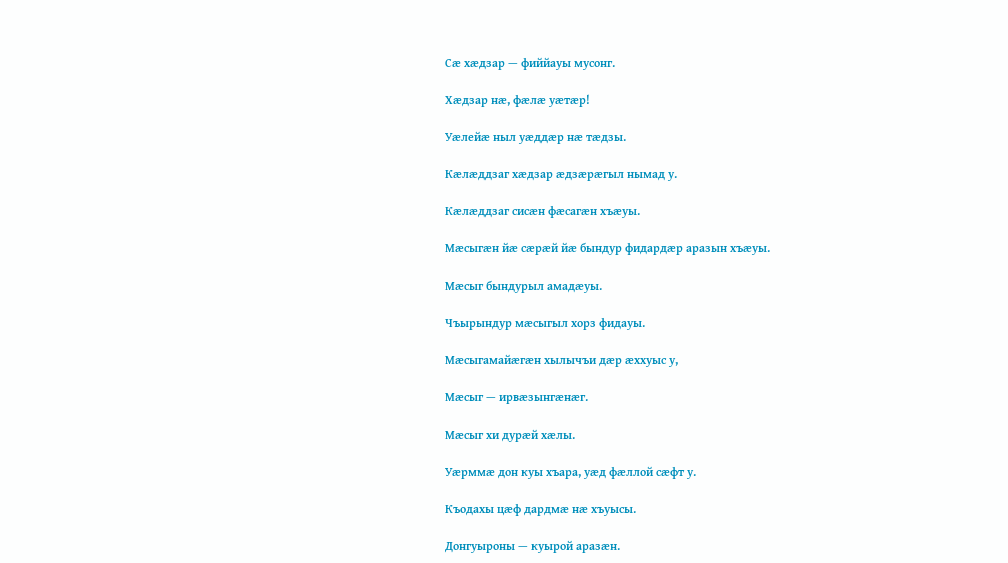Сæ хæдзар — фиййауы мусонг.

Хæдзар нæ, фæлæ уæтæр!

Уæлейæ ныл уæддæр нæ тæдзы.

Кæлæддзаг хæдзар æдзæрæгыл нымад у.

Кæлæддзаг сисæн фæсагæн хъæуы.

Мæсыгæн йæ сæрæй йæ бындур фидардæр аразын хъæуы.

Мæсыг бындурыл амадæуы.

Чъырындур мæсыгыл хорз фидауы.

Мæсыгамайæгæн хылычъи дæр æххуыс у,

Мæсыг — ирвæзынгæнæг.

Мæсыг хи дурæй хæлы.

Уæрммæ дон куы хъара, уæд фæллой сæфт у.

Къодахы цæф дардмæ нæ хъуысы.

Донгуыроны — куырой аразæн.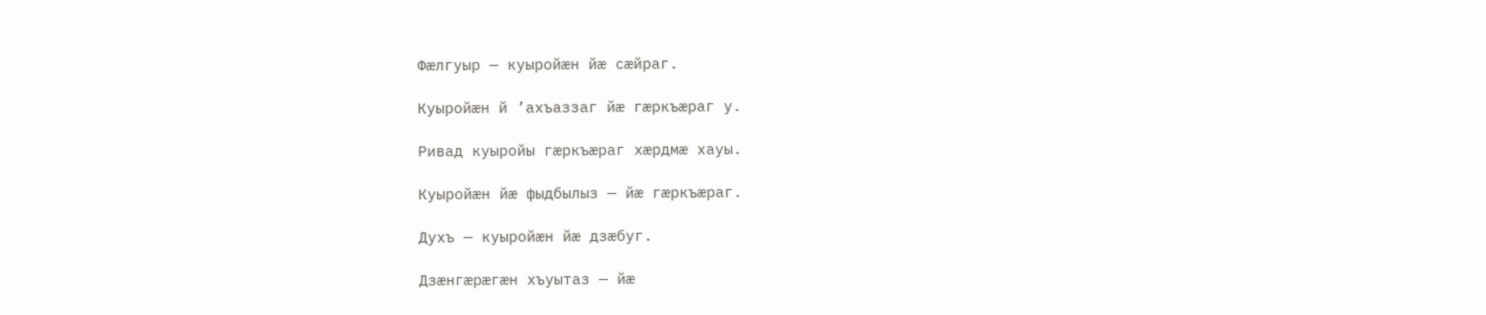Фæлгуыр — куыройæн йæ сæйраг.

Куыройæн й ’ахъаззаг йæ гæркъæраг у.

Ривад куыройы гæркъæраг хæрдмæ хауы.

Куыройæн йæ фыдбылыз — йæ гæркъæраг.

Духъ — куыройæн йæ дзæбуг.

Дзæнгæрæгæн хъуытаз — йæ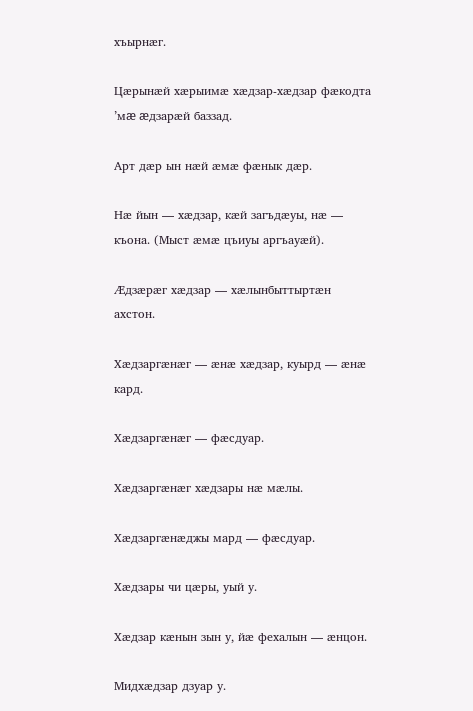хъырнæг.

Цæрынæй хæрыимæ хæдзар-хæдзар фæкодта ’мæ æдзарæй баззад.

Арт дæр ын нæй æмæ фæнык дæр.

Нæ йын — хæдзар, кæй загъдæуы, нæ — къона. (Мыст æмæ цъиуы аргъауæй).

Æдзæрæг хæдзар — хæлынбыттыртæн ахстон.

Хæдзаргæнæг — æнæ хæдзар, куырд — æнæ кард.

Хæдзаргæнæг — фæсдуар.

Хæдзаргæнæг хæдзары нæ мæлы.

Хæдзаргæнæджы мард — фæсдуар.

Хæдзары чи цæры, уый у.

Хæдзар кæнын зын у, йæ фехалын — æнцон.

Мидхæдзар дзуар у.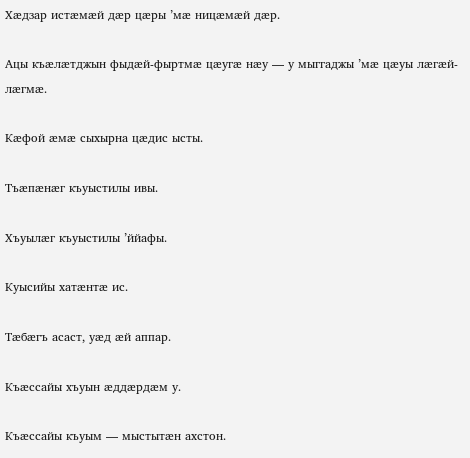Хæдзар истæмæй дæр цæры ’мæ ницæмæй дæр.

Ацы къæлæтджын фыдæй-фыртмæ цæугæ нæу — у мыггаджы ’мæ цæуы лæгæй-лæгмæ.

Кæфой æмæ сыхырна цæдис ысты.

Тъæпæнæг къуыстилы ивы.

Хъуылæг къуыстилы ’ййафы.

Куысийы хатæнтæ ис.

Тæбæгъ асаст, уæд æй аппар.

Къæссайы хъуын æддæрдæм у.

Къæссайы къуым — мыстытæн ахстон.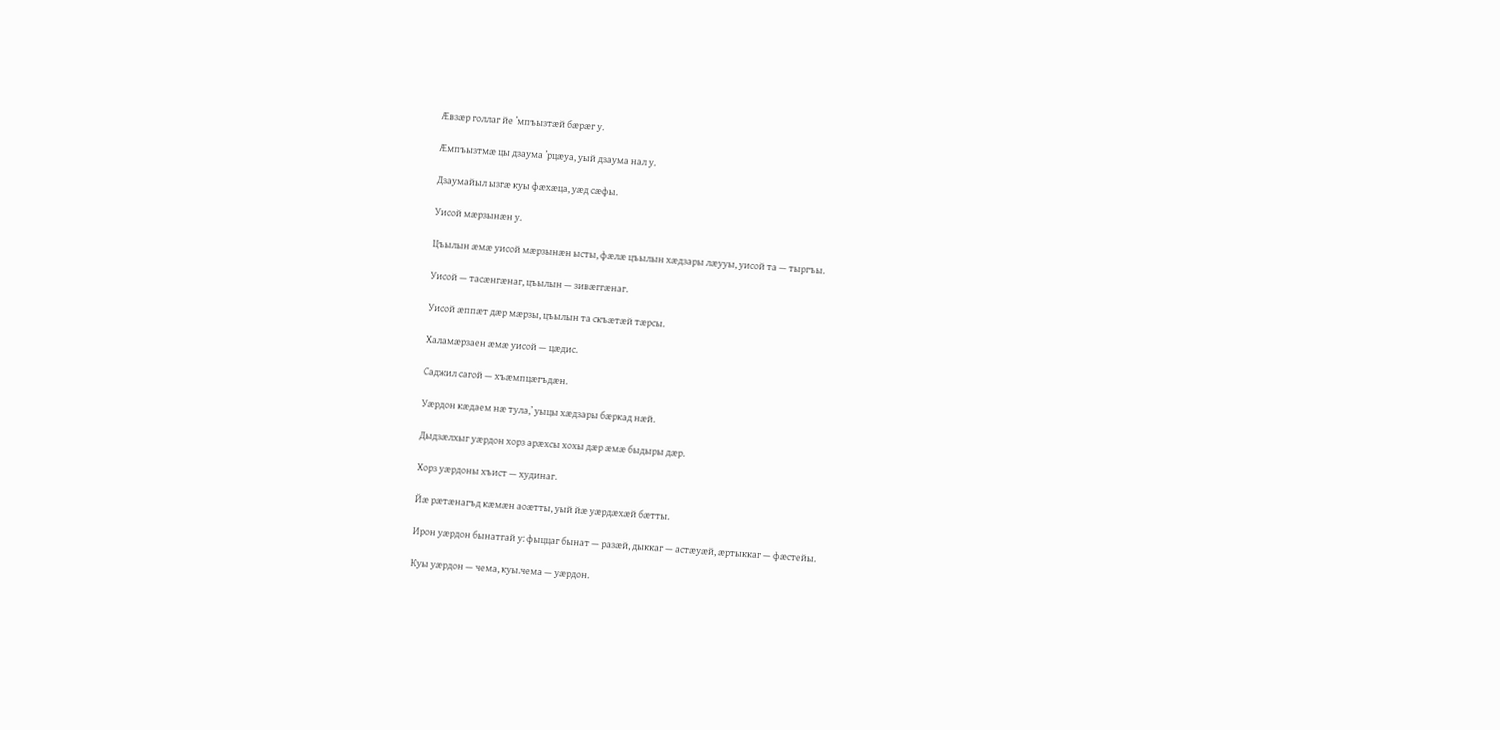Æвзæр голлаг йе ’мпъызтæй бæрæг у.

Æмпъызтмæ цы дзаума ’рцæуа, уый дзаума нал у.

Дзаумайыл ызгæ куы фæхæца, уæд сæфы.

Уисой мæрзынæн у.

Цъылын æмæ уисой мæрзынæн ысты, фæлæ цъылын хæдзары лæууы, уисой та — тыргъы.

Уисой — тасæнгæнаг, цъылын — зивæггæнаг.

Уисой æппæт дæр мæрзы, цъылын та скъæтæй тæрсы.

Халамæрзаен æмæ уисой — цæдис.

Саджил сагой — хъæмпцæгъдæн.

Уæрдон кæдаем нæ тула,’ уыцы хæдзары бæркад нæй.

Дыдзæлхыг уæрдон хорз арæхсы хохы дæр æмæ быдыры дæр.

Хорз уæрдоны хъист — худинаг.

Йæ рæтæнагъд кæмæн аоæтты, уый йæ уæрдæхæй бæтты.

Ирон уæрдон бынатгай у: фыццаг бынат — разæй, дыккаг — астæуæй, æртыккаг — фæстейы.

Куы уæрдон — чема, куы.чема — уæрдон.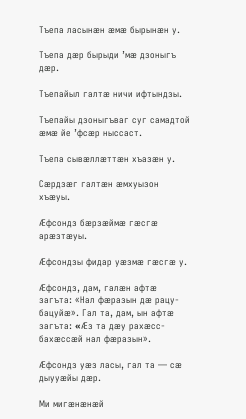Тъепа ласынæн æмæ бырынæн у.

Тъепа дæр бырыди ’мæ дзоныгъ дæр.

Тъепайыл галтæ ничи ифтындзы.

Тъепайы дзоныгъваг суг самадтой æмæ йе ’фсæр ныссаст.

Тъепа сывæллæттæн хъазæн у.

Сæрдзæг галтæн æмхуызон хъæуы.

Æфсондз бæрзæймæ гæсгæ арæзтæуы.

Æфсондзы фидар уæзмæ гæсгæ у.

Æфсондз, дам, галæн афтæ загъта: «Нал фæразын дæ рацу-бацуйæ». Гал та, дам, ын афтæ загъта: «Æз та дæу рахæсс-бахæссæй нал фæразын».

Æфсондз уæз ласы, гал та — сæ дыууæйы дæр.

Ми мигæнæнæй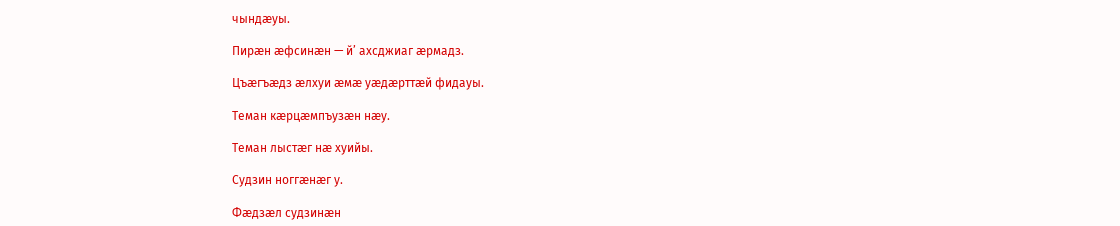чындæуы.

Пирæн æфсинæн — й’ ахсджиаг æрмадз.

Цъæгъæдз æлхуи æмæ уæдæрттæй фидауы.

Теман кæрцæмпъузæн нæу.

Теман лыстæг нæ хуийы.

Судзин ноггæнæг у.

Фæдзæл судзинæн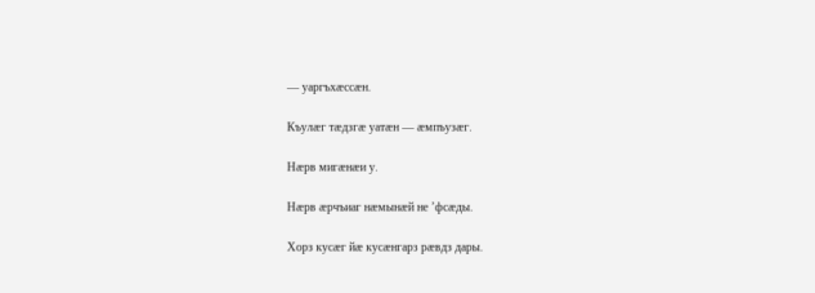— уаргъхæссæн.

Къулæг тæдзгæ уатæн — æмпъузæг.

Нæрв мигæнæи у.

Нæрв æрчъиаг нæмынæй не ’фсæды.

Хорз кусæг йæ кусæнгарз рæвдз дары.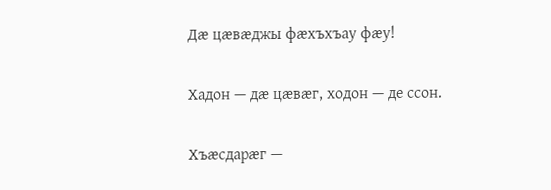Дæ цæвæджы фæхъхъау фæу!

Хадон — дæ цæвæг, ходон — де ссон.

Хъæсдарæг —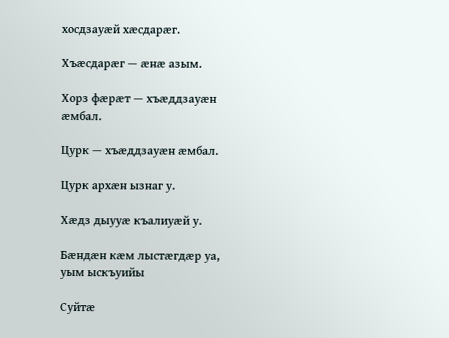хосдзауæй хæсдарæг.

Хъæсдарæг — æнæ азым.

Хорз фæрæт — хъæддзауæн æмбал.

Цурк — хъæддзауæн æмбал.

Цурк архæн ызнаг у.

Хæдз дыууæ къалиуæй у.

Бæндæн кæм лыстæгдæр уа, уым ыскъуийы

Суйтæ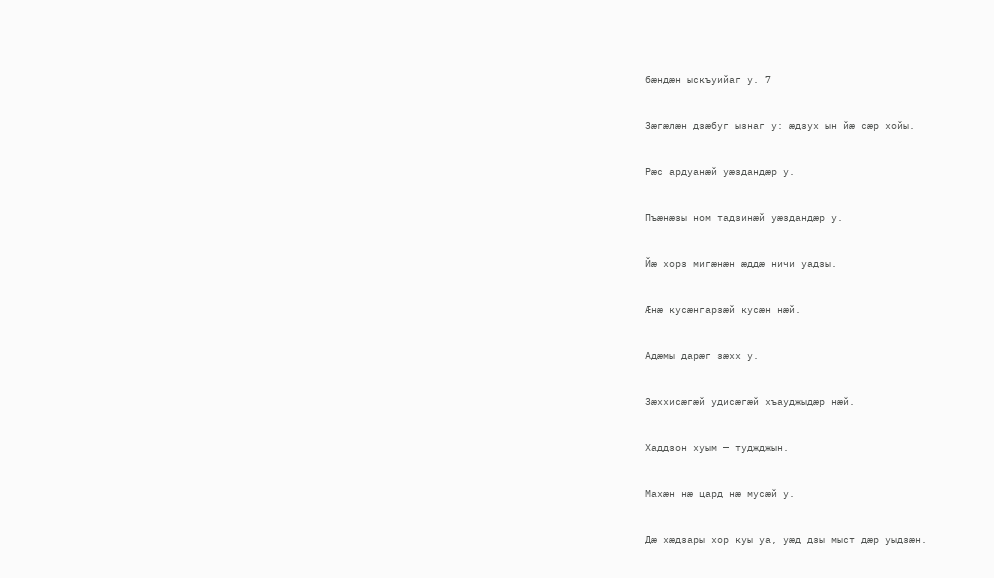бæндæн ыскъуийаг у. 7

Зæгæлæн дзæбуг ызнаг у: æдзух ын йæ сæр хойы.

Рæс ардуанæй уæздандæр у.

Пъæнæзы ном тадзинæй уæздандæр у.

Йæ хорз мигæнæн æддæ ничи уадзы.

Æнæ кусæнгарзæй кусæн нæй.

Адæмы дарæг зæхх у.

Зæххисæгæй удисæгæй хъауджыдæр нæй.

Хаддзон хуым — туджджын.

Махæн нæ цард нæ мусæй у.

Дæ хæдзары хор куы уа, уæд дзы мыст дæр уыдзæн.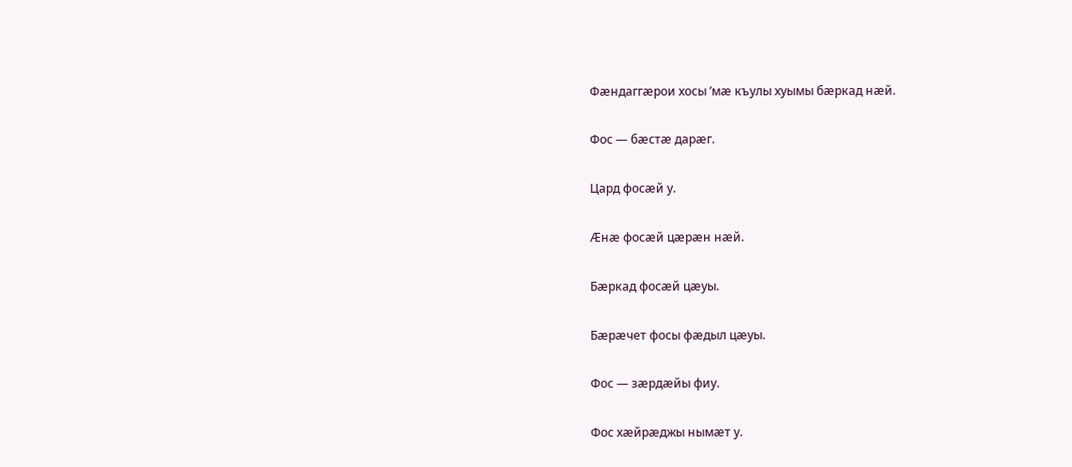Фæндаггæрои хосы ’мæ къулы хуымы бæркад нæй.

Фос — бæстæ дарæг.

Цард фосæй у.

Æнæ фосæй цæрæн нæй.

Бæркад фосæй цæуы.

Бæрæчет фосы фæдыл цæуы.

Фос — зæрдæйы фиу.

Фос хæйрæджы нымæт у.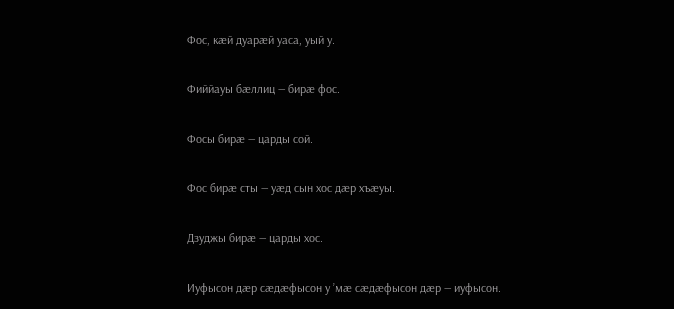Фос, кæй дуарæй уаса, уый у.

Фиййауы бæллиц — бирæ фос.

Фосы бирæ — царды сой.

Фос бирæ сты — уæд сын хос дæр хъæуы.

Дзуджы бирæ — царды хос.

Иуфысон дæр сæдæфысон у ’мæ сæдæфысон дæр — иуфысон.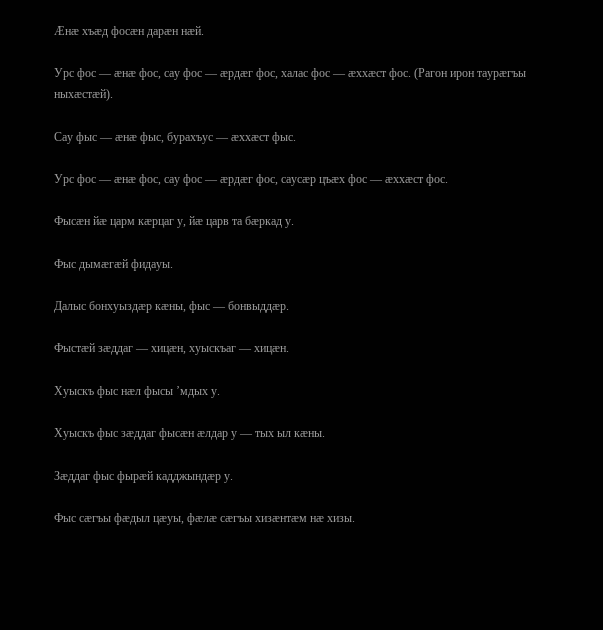Æнæ хъæд фосæн дарæн нæй.

Урс фос — æнæ фос, сау фос — æрдæг фос, халас фос — æххæст фос. (Рагон ирон таурæгъы ныхæстæй).

Сау фыс — æнæ фыс, бурахъус — æххæст фыс.

Урс фос — æнæ фос, сау фос — æрдæг фос, саусæр цъæх фос — æххæст фос.

Фысæн йæ царм кæрцаг у, йæ царв та бæркад у.

Фыс дымæгæй фидауы.

Далыс бонхуыздæр кæны, фыс — бонвыддæр.

Фыстæй зæддаг — хицæн, хуыскъаг — хицæн.

Хуыскъ фыс нæл фысы ’мдых у.

Хуыскъ фыс зæддаг фысæн æлдар у — тых ыл кæны.

Зæддаг фыс фырæй кадджындæр у.

Фыс сæгъы фæдыл цæуы, фæлæ сæгъы хизæнтæм нæ хизы.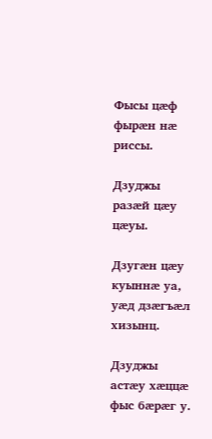Фысы цæф фырæн нæ риссы.

Дзуджы разæй цæу цæуы.

Дзугæн цæу куыннæ уа, уæд дзæгъæл хизынц.

Дзуджы астæу хæццæ фыс бæрæг у.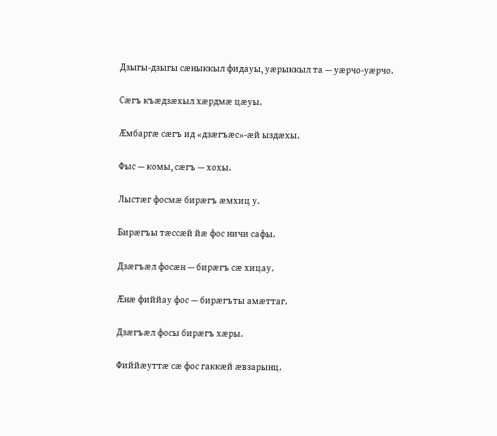Дзыгы-дзыгы сæныккыл фидауы, уæрыккыл та — уæрчо-уæрчо.

Сæгъ къæдзæхыл хæрдмæ цæуы.

Æмбаргæ сæгъ ид «дзæгъæс»-æй ыздæхы.

Фыс — комы, сæгъ — хохы.

Лыстæг фосмæ бирæгъ æмхиц у.

Бирæгъы тæссæй йæ фос ничи сафы.

Дзæгъæл фосæн — бирæгъ сæ хицау.

Æнæ фиййау фос — бирæгъты амæттаг.

Дзæгъæл фосы бирæгъ хæры.

Фиййæуттæ сæ фос гаккæй æвзарынц.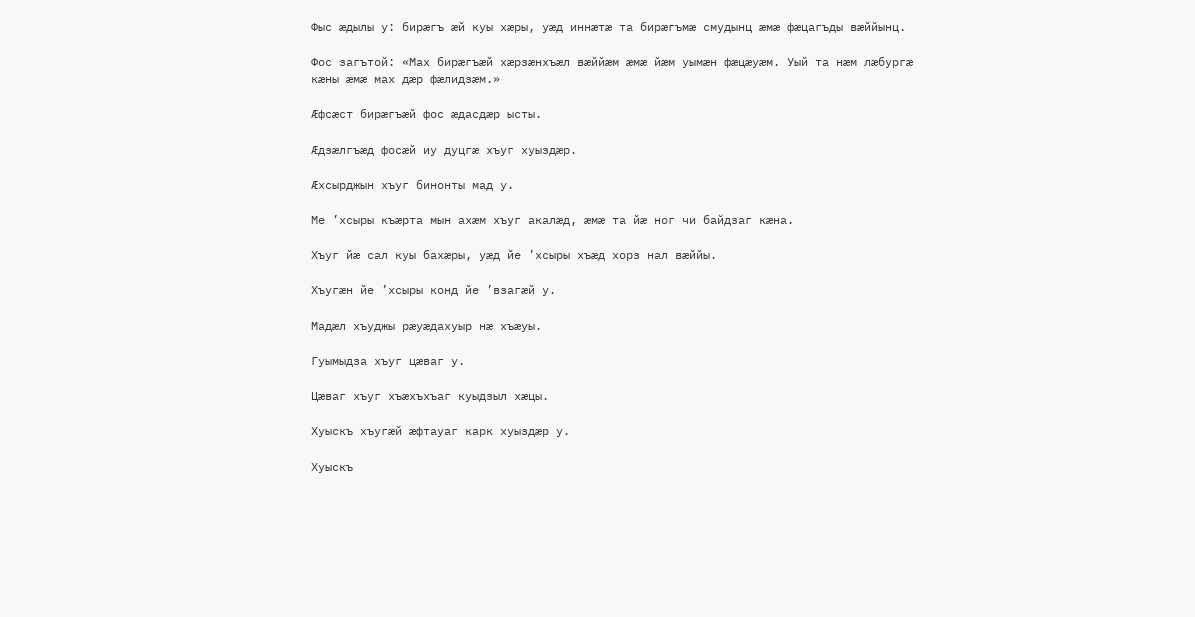Фыс æдылы у: бирæгъ æй куы хæры, уæд иннæтæ та бирæгъмæ смудынц æмæ фæцагъды вæййынц.

Фос загътой: «Мах бирæгъæй хæрзæнхъæл вæййæм æмæ йæм уымæн фæцæуæм. Уый та нæм лæбургæ кæны æмæ мах дæр фæлидзæм.»

Æфсæст бирæгъæй фос æдасдæр ысты.

Æдзæлгъæд фосæй иу дуцгæ хъуг хуыздæр.

Æхсырджын хъуг бинонты мад у.

Ме ’хсыры къæрта мын ахæм хъуг акалæд, æмæ та йæ ног чи байдзаг кæна.

Хъуг йæ сал куы бахæры, уæд йе ’хсыры хъæд хорз нал вæййы.

Хъугæн йе ’хсыры конд йе ’взагæй у.

Мадæл хъуджы рæуæдахуыр нæ хъæуы.

Гуымыдза хъуг цæваг у.

Цæваг хъуг хъæхъхъаг куыдзыл хæцы.

Хуыскъ хъугæй æфтауаг карк хуыздæр у.

Хуыскъ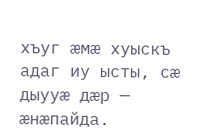хъуг æмæ хуыскъ адаг иу ысты, сæ дыууæ дæр — æнæпайда.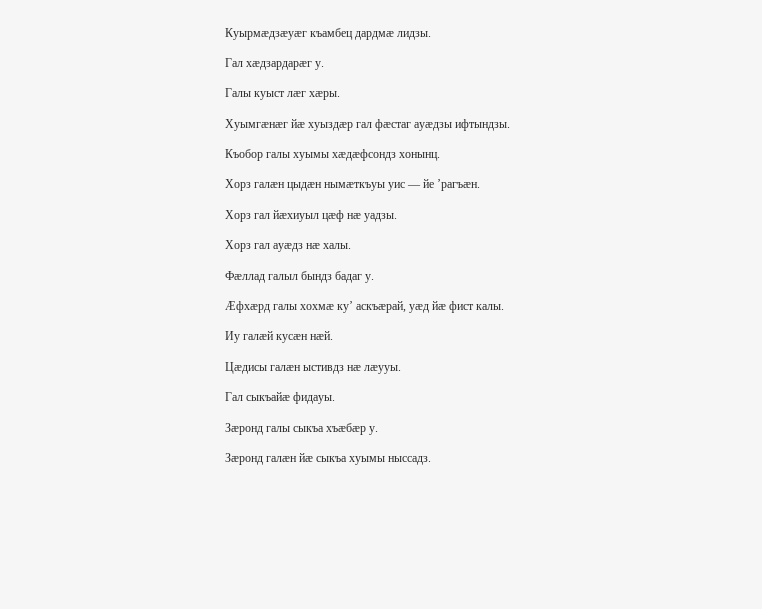Куырмæдзæуæг къамбец дардмæ лидзы.

Гал хæдзардарæг у.

Галы куыст лæг хæры.

Хуымгæнæг йæ хуыздæр гал фæстаг ауæдзы ифтындзы.

Къобор галы хуымы хæдæфсондз хонынц.

Хорз галæн цыдæн нымæткъуы уис — йе ’рагъæн.

Хорз гал йæхиуыл цæф нæ уадзы.

Хорз гал ауæдз нæ халы.

Фæллад галыл бындз бадаг у.

Æфхæрд галы хохмæ ку’ аскъæрай, уæд йæ фист калы.

Иу галæй кусæн нæй.

Цæдисы галæн ыстивдз нæ лæууы.

Гал сыкъайæ фидауы.

Зæронд галы сыкъа хъæбæр у.

Зæронд галæн йæ сыкъа хуымы ныссадз.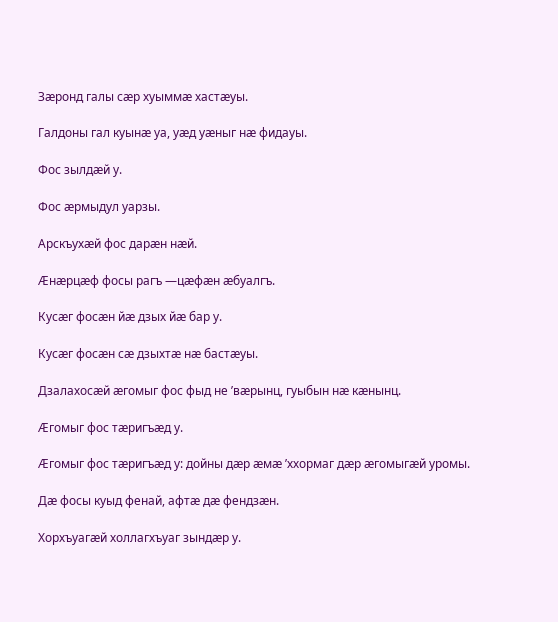Зæронд галы сæр хуыммæ хастæуы.

Галдоны гал куынæ уа, уæд уæныг нæ фидауы.

Фос зылдæй у.

Фос æрмыдул уарзы.

Арскъухæй фос дарæн нæй.

Æнæрцæф фосы рагъ —цæфæн æбуалгъ.

Кусæг фосæн йæ дзых йæ бар у.

Кусæг фосæн сæ дзыхтæ нæ бастæуы.

Дзалахосæй æгомыг фос фыд не ’вæрынц, гуыбын нæ кæнынц.

Æгомыг фос тæригъæд у.

Æгомыг фос тæригъæд у: дойны дæр æмæ ’ххормаг дæр æгомыгæй уромы.

Дæ фосы куыд фенай, афтæ дæ фендзæн.

Хорхъуагæй холлагхъуаг зындæр у.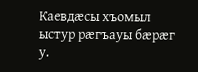Каевдæсы хъомыл ыстур рæгъауы бæрæг у.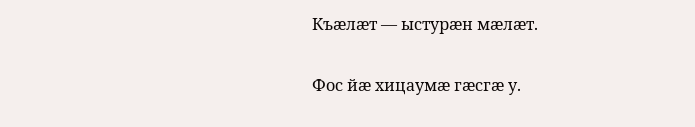Къæлæт — ыстурæн мæлæт.

Фос йæ хицаумæ гæсгæ у.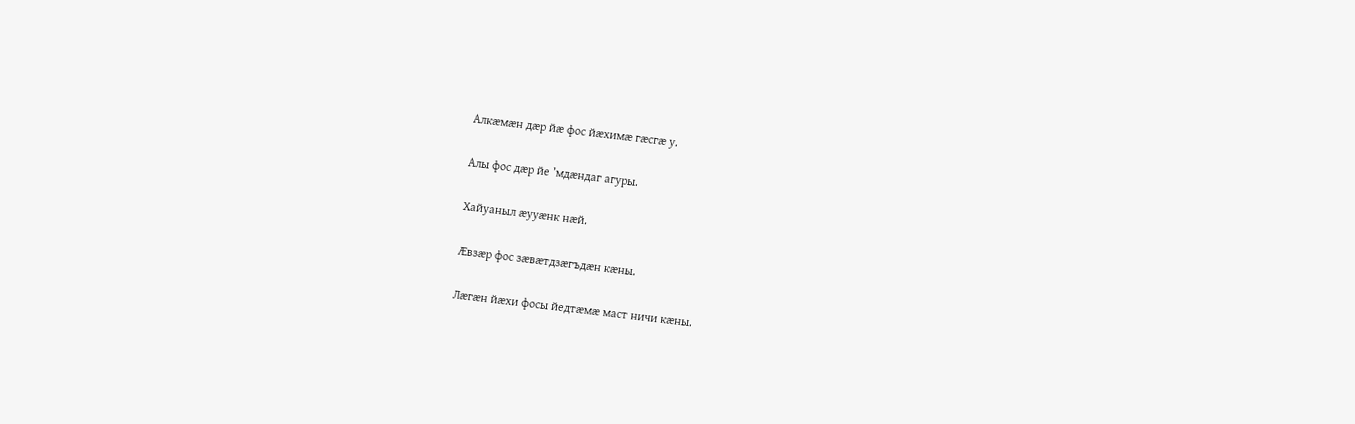Алкæмæн дæр йæ фос йæхимæ гæсгæ у.

Алы фос дæр йе ’мдæндаг агуры.

Хайуаныл æууæнк нæй.

Æвзæр фос зæвæтдзæгъдæн кæны.

Лæгæн йæхи фосы йедтæмæ маст ничи кæны.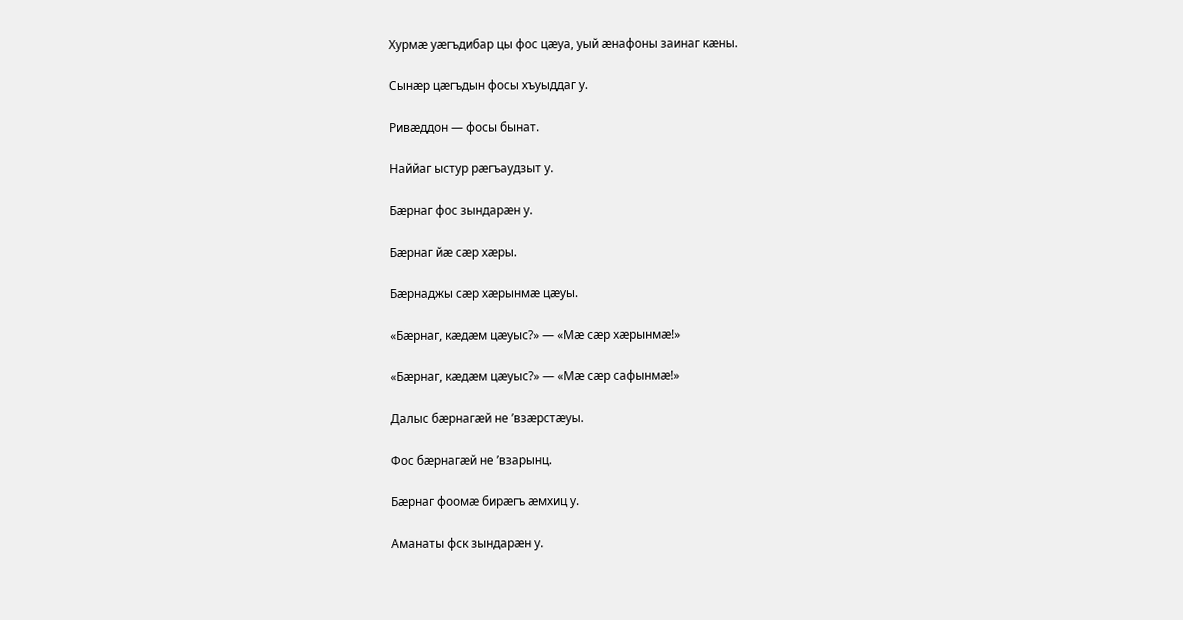Хурмæ уæгъдибар цы фос цæуа, уый æнафоны заинаг кæны.

Сынæр цæгъдын фосы хъуыддаг у.

Ривæддон — фосы бынат.

Наййаг ыстур рæгъаудзыт у.

Бæрнаг фос зындарæн у.

Бæрнаг йæ сæр хæры.

Бæрнаджы сæр хæрынмæ цæуы.

«Бæрнаг, кæдæм цæуыс?» — «Мæ сæр хæрынмæ!»

«Бæрнаг, кæдæм цæуыс?» — «Мæ сæр сафынмæ!»

Далыс бæрнагæй не ’взæрстæуы.

Фос бæрнагæй не ’взарынц.

Бæрнаг фоомæ бирæгъ æмхиц у.

Аманаты фск зындарæн у.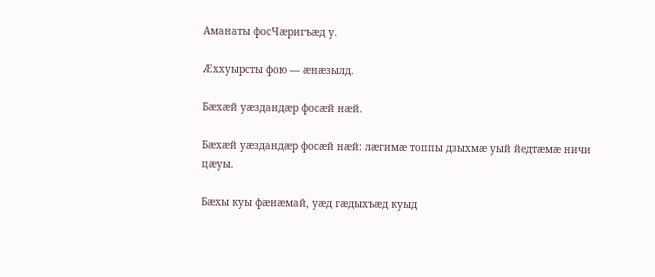Аманаты фосЧæригъæд у.

Æххуырсты фою — æнæзылд.

Бæхæй уæздандæр фосæй нæй.

Бæхæй уæздандæр фосæй нæй: лæгимæ топпы дзыхмæ уый йедтæмæ ничи цæуы.

Бæхы куы фæнæмай, уæд гæдыхъæд куыд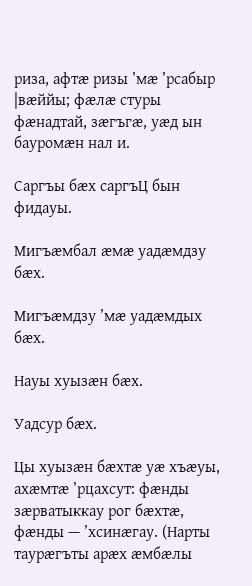риза, афтæ ризы ’мæ ’рсабыр |вæййы; фæлæ стуры фæнадтай, зæгъгæ, уæд ын бауромæн нал и.

Саргъы бæх саргъЦ бын фидауы.

Мигъæмбал æмæ уадæмдзу бæх.

Мигъæмдзу ’мæ уадæмдых бæх.

Науы хуызæн бæх.

Уадсур бæх.

Цы хуызæн бæхтæ уæ хъæуы, ахæмтæ ’рцахсут: фæнды зæрватыккау рог бæхтæ, фæнды — ’хсинæгау. (Нарты таурæгъты арæх æмбæлы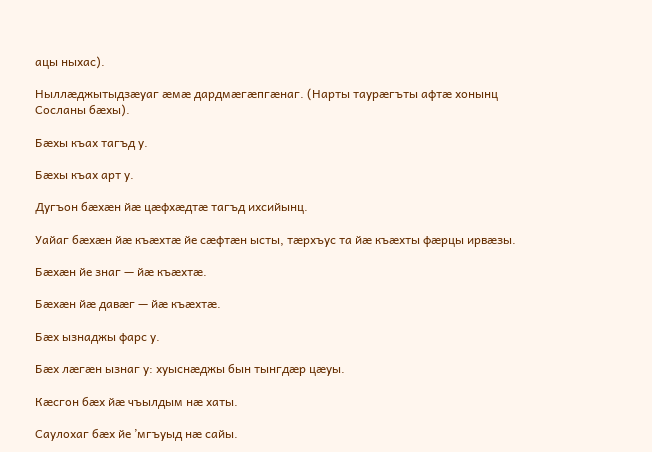ацы ныхас).

Ныллæджытыдзæуаг æмæ дардмæгæпгæнаг. (Нарты таурæгъты афтæ хонынц Сосланы бæхы).

Бæхы къах тагъд у.

Бæхы къах арт у.

Дугъон бæхæн йæ цæфхæдтæ тагъд ихсийынц.

Уайаг бæхæн йæ къæхтæ йе сæфтæн ысты, тæрхъус та йæ къæхты фæрцы ирвæзы.

Бæхæн йе знаг — йæ къæхтæ.

Бæхæн йæ давæг — йæ къæхтæ.

Бæх ызнаджы фарс у.

Бæх лæгæн ызнаг у: хуыснæджы бын тынгдæр цæуы.

Кæсгон бæх йæ чъылдым нæ хаты.

Саулохаг бæх йе ’мгъуыд нæ сайы.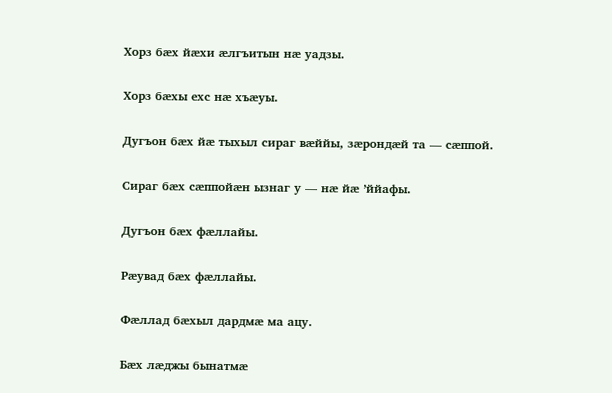Хорз бæх йæхи æлгъитын нæ уадзы.

Хорз бæхы ехс нæ хъæуы.

Дугъон бæх йæ тыхыл сираг вæййы, зæрондæй та — сæппой.

Сираг бæх сæппойæн ызнаг у — нæ йæ ’ййафы.

Дугъон бæх фæллайы.

Рæувад бæх фæллайы.

Фæллад бæхыл дардмæ ма ацу.

Бæх лæджы бынатмæ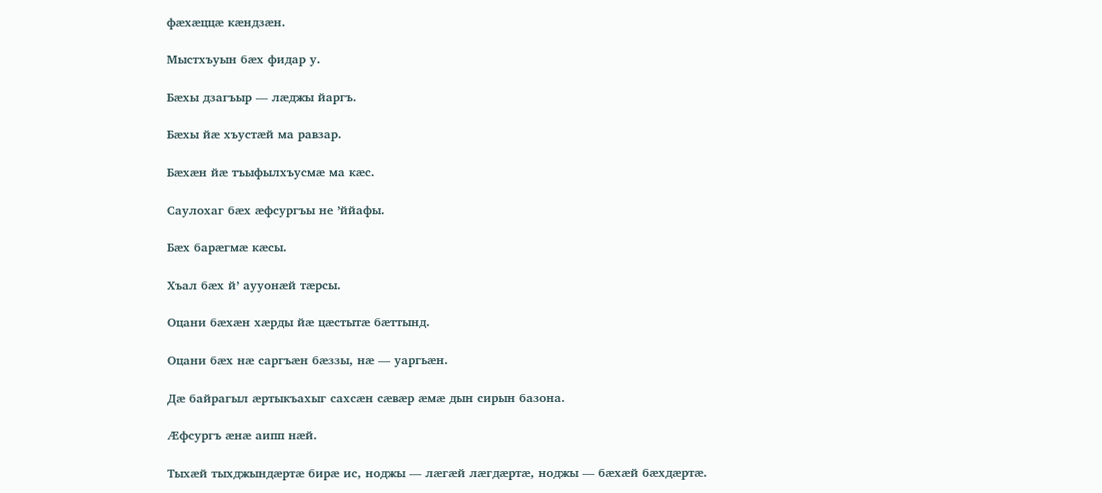фæхæццæ кæндзæн.

Мыстхъуын бæх фидар у.

Бæхы дзагъыр — лæджы йаргъ.

Бæхы йæ хъустæй ма равзар.

Бæхæн йæ тъыфылхъусмæ ма кæс.

Саулохаг бæх æфсургъы не ’ййафы.

Бæх барæгмæ кæсы.

Хъал бæх й’ аууонæй тæрсы.

Оцани бæхæн хæрды йæ цæстытæ бæттынд.

Оцани бæх нæ саргъæн бæззы, нæ — уаргьæн.

Дæ байрагыл æртыкъахыг сахсæн сæвæр æмæ дын сирын базона.

Æфсургъ æнæ аипп нæй.

Тыхæй тыхджындæртæ бирæ ис, ноджы — лæгæй лæгдæртæ, ноджы — бæхæй бæхдæртæ.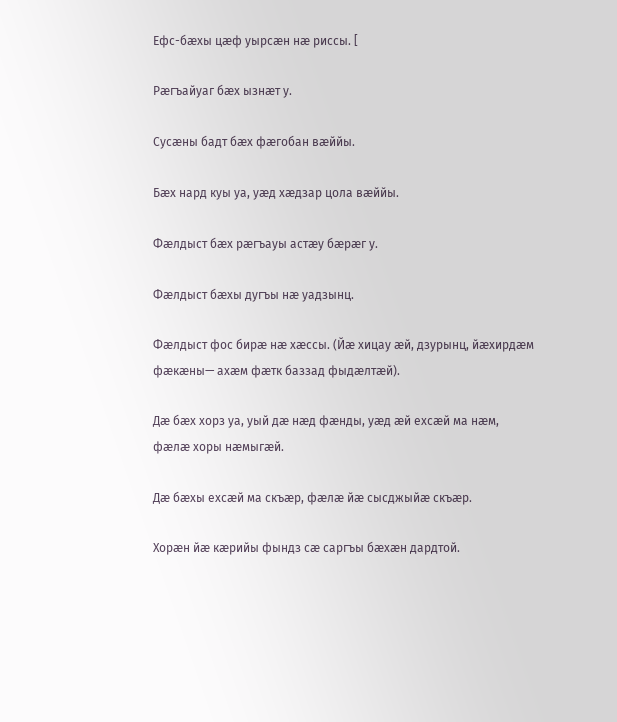Ефс-бæхы цæф уырсæн нæ риссы. [

Рæгъайуаг бæх ызнæт у.

Сусæны бадт бæх фæгобан вæййы.

Бæх нард куы уа, уæд хæдзар цола вæййы.

Фæлдыст бæх рæгъауы астæу бæрæг у.

Фæлдыст бæхы дугъы нæ уадзынц.

Фæлдыст фос бирæ нæ хæссы. (Йæ хицау æй, дзурынц, йæхирдæм фæкæны— ахæм фæтк баззад фыдæлтæй).

Дæ бæх хорз уа, уый дæ нæд фæнды, уæд æй ехсæй ма нæм, фæлæ хоры нæмыгæй.

Дæ бæхы ехсæй ма скъæр, фæлæ йæ сысджыйæ скъæр.

Хорæн йæ кæрийы фындз сæ саргъы бæхæн дардтой.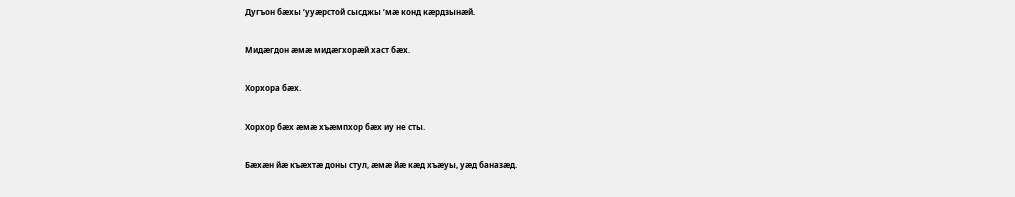Дугъон бæхы ’ууæрстой сысджы ’мæ конд кæрдзынæй.

Мидæгдон æмæ мидæгхорæй хаст бæх.

Хорхора бæх.

Хорхор бæх æмæ хъæмпхор бæх иу не сты.

Бæхæн йæ къæхтæ доны стул, æмæ йæ кæд хъæуы, уæд баназæд.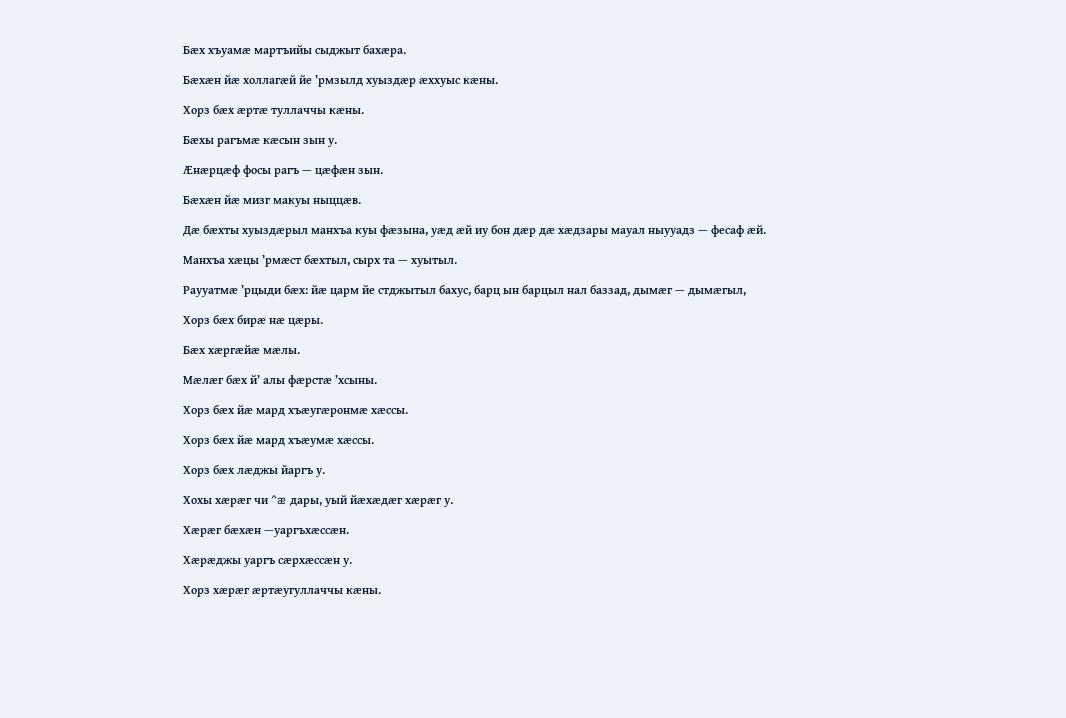Бæх хъуамæ мартъийы сыджыт бахæра.

Бæхæн йæ холлагæй йе ’рмзылд хуыздæр æххуыс кæны.

Хорз бæх æртæ туллаччы кæны.

Бæхы рагъмæ кæсын зын у.

Æнæрцæф фосы рагъ — цæфæн зын.

Бæхæн йæ мизг макуы ныццæв.

Дæ бæхты хуыздæрыл манхъа куы фæзына, уæд æй иу бон дæр дæ хæдзары мауал ныууадз — фесаф æй.

Манхъа хæцы ’рмæст бæхтыл, сырх та — хуытыл.

Раууатмæ ’рцыди бæх: йæ царм йе стджытыл бахус, барц ын барцыл нал баззад, дымæг — дымæгыл,

Хорз бæх бирæ нæ цæры.

Бæх хæргæйæ мæлы.

Мæлæг бæх й’ алы фæрстæ ’хсыны.

Хорз бæх йæ мард хъæугæронмæ хæссы.

Хорз бæх йæ мард хъæумæ хæссы.

Хорз бæх лæджы йаргъ у.

Хохы хæрæг чи ^æ дары, уый йæхæдæг хæрæг у.

Хæрæг бæхæн —уаргъхæссæн.

Хæрæджы уаргъ сæрхæссæн у.

Хорз хæрæг æртæугуллаччы кæны.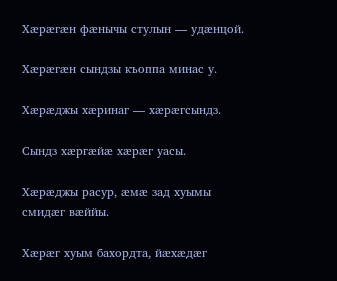Хæрæгæн фæнычы стулын — удæнцой.

Хæрæгæн сындзы къоппа минас у.

Хæрæджы хæринаг — хæрæгсындз.

Сындз хæргæйæ хæрæг уасы.

Хæрæджы расур, æмæ зад хуымы смидæг вæййы.

Хæрæг хуым бахордта, йæхæдæг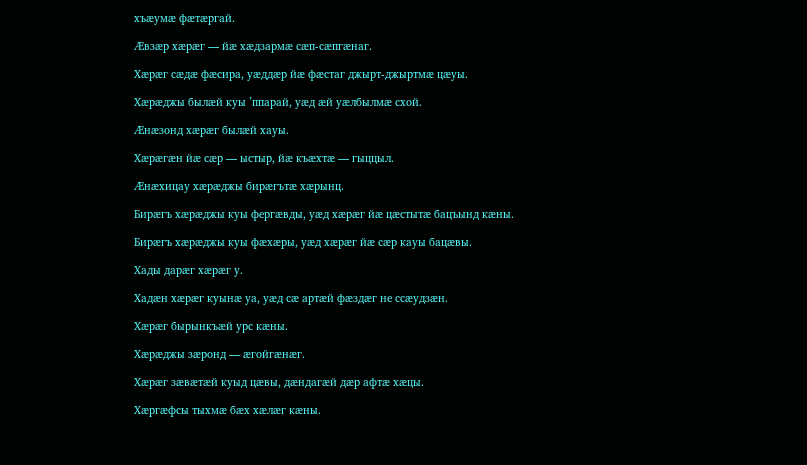хъæумæ фæтæргай.

Æвзæр хæрæг — йæ хæдзармæ сæп-сæпгæнаг.

Хæрæг сæдæ фæсира, уæддæр йæ фæстаг джырт-джыртмæ цæуы.

Хæрæджы былæй куы ’ппарай, уæд æй уæлбылмæ схой.

Æнæзонд хæрæг былæй хауы.

Хæрæгæн йæ сæр — ыстыр, йæ къæхтæ — гыццыл.

Æнæхицау хæрæджы бирæгътæ хæрынц.

Бирæгъ хæрæджы куы фергæвды, уæд хæрæг йæ цæстытæ бацъынд кæны.

Бирæгъ хæрæджы куы фæхæры, уæд хæрæг йæ сæр кауы бацæвы.

Хады дарæг хæрæг у.

Хадæн хæрæг куынæ уа, уæд сæ артæй фæздæг не ссæудзæн.

Хæрæг бырынкъæй урс кæны.

Хæрæджы зæронд — æгойгæнæг.

Хæрæг зæвæтæй куыд цæвы, дæндагæй дæр афтæ хæцы.

Хæргæфсы тыхмæ бæх хæлæг кæны.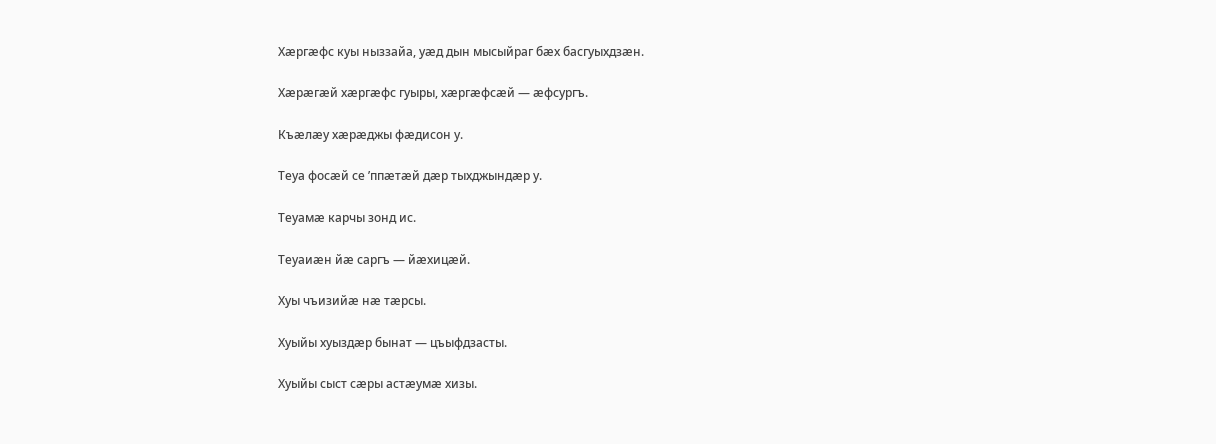Хæргæфс куы ныззайа, уæд дын мысыйраг бæх басгуыхдзæн.

Хæрæгæй хæргæфс гуыры, хæргæфсæй — æфсургъ.

Къæлæу хæрæджы фæдисон у.

Теуа фосæй се ’ппæтæй дæр тыхджындæр у.

Теуамæ карчы зонд ис.

Теуаиæн йæ саргъ — йæхицæй.

Хуы чъизийæ нæ тæрсы.

Хуыйы хуыздæр бынат — цъыфдзасты.

Хуыйы сыст сæры астæумæ хизы.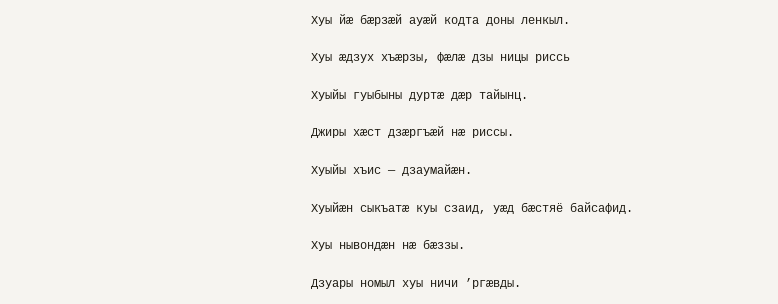Хуы йæ бæрзæй ауæй кодта доны ленкыл.

Хуы æдзух хъæрзы, фæлæ дзы ницы риссь

Хуыйы гуыбыны дуртæ дæр тайынц.

Джиры хæст дзæргъæй нæ риссы.

Хуыйы хъис — дзаумайæн.

Хуыйæн сыкъатæ куы сзаид, уæд бæстяё байсафид.

Хуы нывондæн нæ бæззы.

Дзуары номыл хуы ничи ’ргæвды.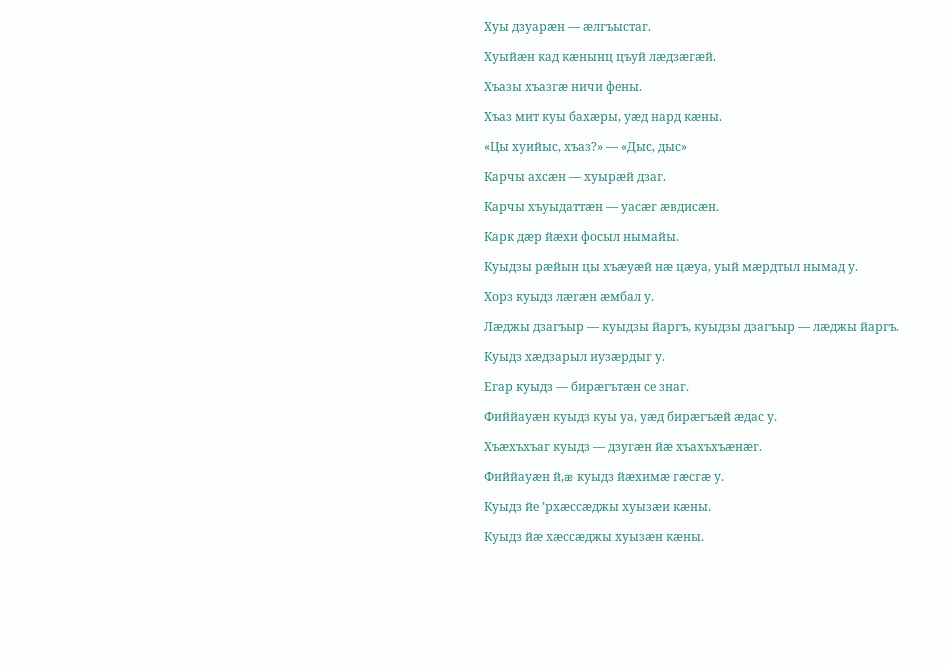Хуы дзуарæн — æлгъыстаг.

Хуыйæн кад кæнынц цъуй лæдзæгæй.

Хъазы хъазгæ ничи фены.

Хъаз мит куы бахæры, уæд нард кæны.

«Цы хуийыс, хъаз?» — «Дыс, дыс»

Карчы ахсæн — хуырæй дзаг.

Карчы хъуыдаттæн — уасæг æвдисæн.

Карк дæр йæхи фосыл нымайы.

Куыдзы рæйын цы хъæуæй нæ цæуа, уый мæрдтыл нымад у.

Хорз куыдз лæгæн æмбал у.

Лæджы дзагъыр — куыдзы йаргъ, куыдзы дзагъыр — лæджы йаргъ.

Куыдз хæдзарыл иузæрдыг у.

Егар куыдз — бирæгътæн се знаг.

Фиййауæн куыдз куы уа, уæд бирæгъæй æдас у.

Хъæхъхъаг куыдз — дзугæн йæ хъахъхъæнæг.

Фиййауæн й,æ куыдз йæхимæ гæсгæ у.

Куыдз йе ’рхæссæджы хуызæи кæны.

Куыдз йæ хæссæджы хуызæн кæны.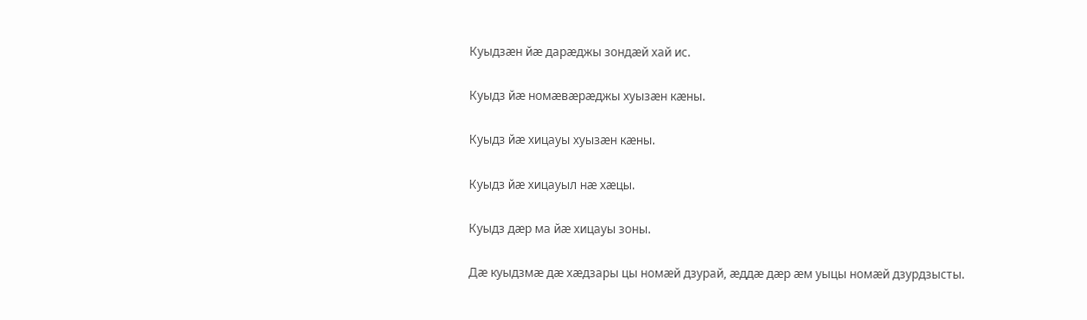Куыдзæн йæ дарæджы зондæй хай ис.

Куыдз йæ номæвæрæджы хуызæн кæны.

Куыдз йæ хицауы хуызæн кæны.

Куыдз йæ хицауыл нæ хæцы.

Куыдз дæр ма йæ хицауы зоны.

Дæ куыдзмæ дæ хæдзары цы номæй дзурай, æддæ дæр æм уыцы номæй дзурдзысты.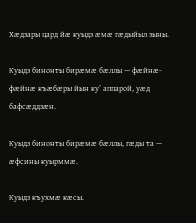Хæдзары цард йæ куыдз æмæ гæдыйыл зыны.

Куыдз бинонты бирæмæ бæллы — фæйнæ-фæйнæ къæбæры йын ку’ аппарой, уæд бафсæддзæн.

Куыдз бинонты бирæмæ бæллы, гæды та — æфсины куырммæ.

Куыдз къухмæ кæсы.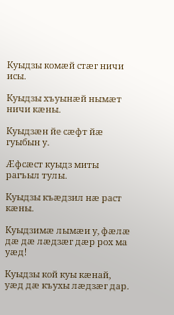Куыдзы комæй стæг ничи исы.

Куыдзы хъуынæй нымæт ничи кæны.

Куыдзæн йе сæфт йæ гуыбын у.

Æфсæст куыдз миты рагъыл тулы.

Куыдзы къæдзил нæ раст кæны.

Куыдзимæ лымæи у, фæлæ дæ дæ лæдзæг дæр рох ма уæд!

Куыдзы кой куы кæнай, уæд дæ къухы лæдзæг дар.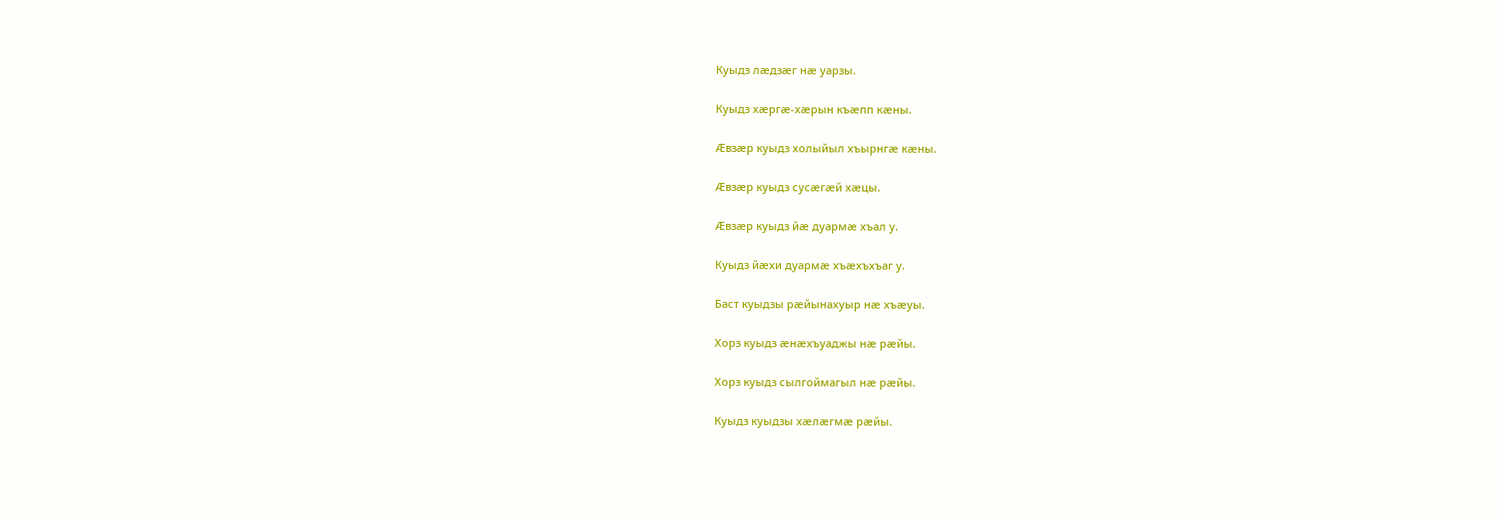Куыдз лæдзæг нæ уарзы.

Куыдз хæргæ-хæрын къæпп кæны.

Æвзæр куыдз холыйыл хъырнгæ кæны.

Æвзæр куыдз сусæгæй хæцы.

Æвзæр куыдз йæ дуармæ хъал у.

Куыдз йæхи дуармæ хъæхъхъаг у.

Баст куыдзы рæйынахуыр нæ хъæуы.

Хорз куыдз æнæхъуаджы нæ рæйы.

Хорз куыдз сылгоймагыл нæ рæйы.

Куыдз куыдзы хæлæгмæ рæйы.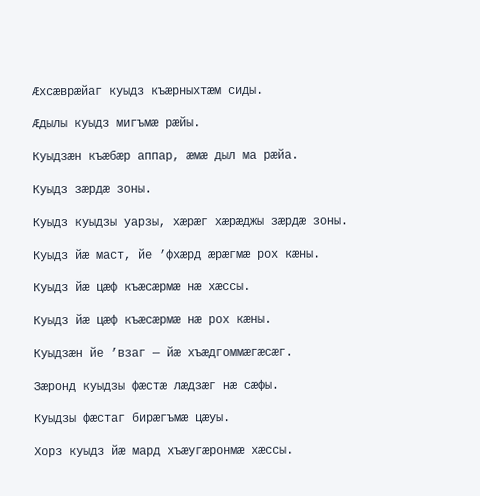Æхсæврæйаг куыдз къæрныхтæм сиды.

Æдылы куыдз мигъмæ рæйы.

Куыдзæн къæбæр аппар, æмæ дыл ма рæйа.

Куыдз зæрдæ зоны.

Куыдз куыдзы уарзы, хæрæг хæрæджы зæрдæ зоны.

Куыдз йæ маст, йе ’фхæрд æрæгмæ рох кæны.

Куыдз йæ цæф къæсæрмæ нæ хæссы.

Куыдз йæ цæф къæсæрмæ нæ рох кæны.

Куыдзæн йе ’взаг — йæ хъæдгоммæгæсæг.

Зæронд куыдзы фæстæ лæдзæг нæ сæфы.

Куыдзы фæстаг бирæгъмæ цæуы.

Хорз куыдз йæ мард хъæугæронмæ хæссы.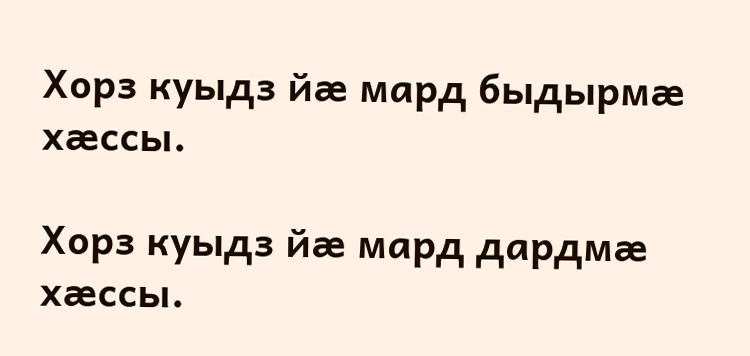Хорз куыдз йæ мард быдырмæ хæссы.

Хорз куыдз йæ мард дардмæ хæссы.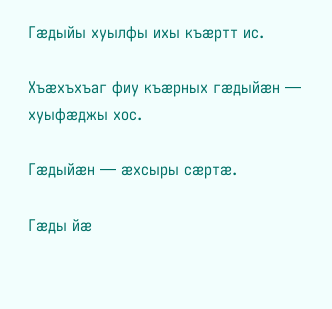Гæдыйы хуылфы ихы къæртт ис.

Хъæхъхъаг фиу къæрных гæдыйæн — хуыфæджы хос.

Гæдыйæн — æхсыры сæртæ.

Гæды йæ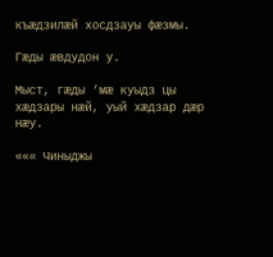къæдзилæй хосдзауы фæзмы.

Гæды æвдудон у.

Мыст, гæды ’мæ куыдз цы хæдзары нæй, уый хæдзар дæр нæу.

««« Чиныджы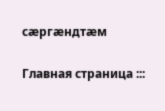сæргæндтæм


Главная страница :::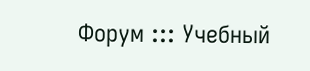Форум ::: Учебный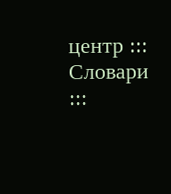центр ::: Словари :::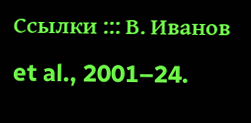Ссылки ::: В. Иванов et al., 2001–24.